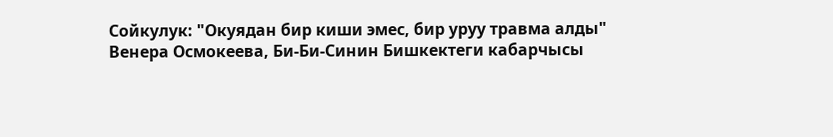Сойкулук: "Окуядан бир киши эмес, бир уруу травма алды"
Венера Осмокеева, Би-Би-Синин Бишкектеги кабарчысы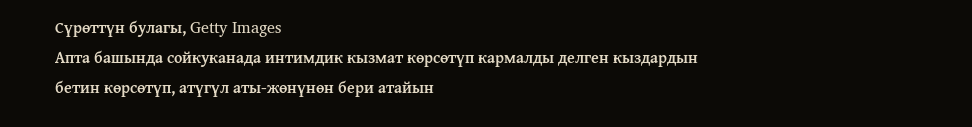Сүрөттүн булагы, Getty Images
Апта башында сойкуканада интимдик кызмат көрсөтүп кармалды делген кыздардын бетин көрсөтүп, атүгүл аты-жөнүнөн бери атайын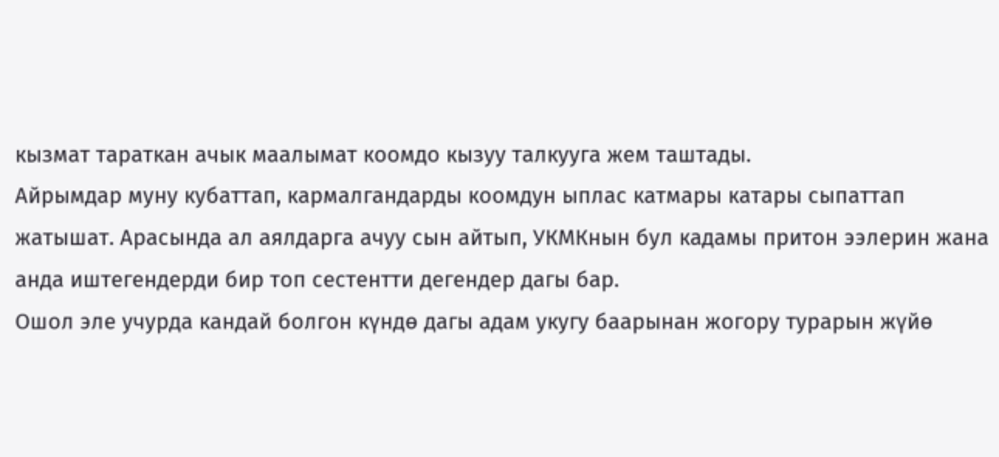кызмат тараткан ачык маалымат коомдо кызуу талкууга жем таштады.
Айрымдар муну кубаттап, кармалгандарды коомдун ыплас катмары катары сыпаттап жатышат. Арасында ал аялдарга ачуу сын айтып, УКМКнын бул кадамы притон ээлерин жана анда иштегендерди бир топ сестентти дегендер дагы бар.
Ошол эле учурда кандай болгон күндө дагы адам укугу баарынан жогору турарын жүйө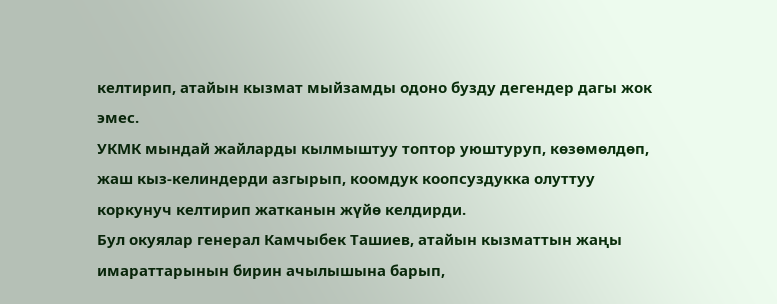келтирип, атайын кызмат мыйзамды одоно бузду дегендер дагы жок эмес.
УКМК мындай жайларды кылмыштуу топтор уюштуруп, көзөмөлдөп, жаш кыз-келиндерди азгырып, коомдук коопсуздукка олуттуу коркунуч келтирип жатканын жүйө келдирди.
Бул окуялар генерал Камчыбек Ташиев, атайын кызматтын жаңы имараттарынын бирин ачылышына барып,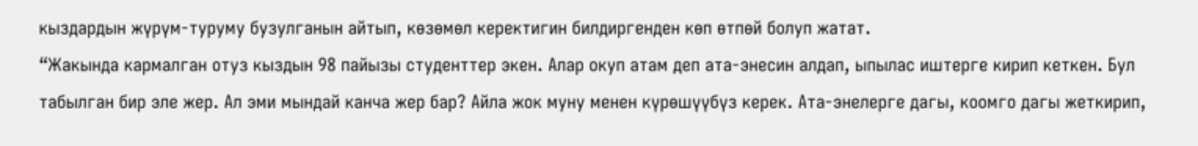кыздардын жүрүм-туруму бузулганын айтып, көзөмөл керектигин билдиргенден көп өтпөй болуп жатат.
“Жакында кармалган отуз кыздын 98 пайызы студенттер экен. Алар окуп атам деп ата-энесин алдап, ыпылас иштерге кирип кеткен. Бул табылган бир эле жер. Ал эми мындай канча жер бар? Айла жок муну менен күрөшүүбүз керек. Ата-энелерге дагы, коомго дагы жеткирип,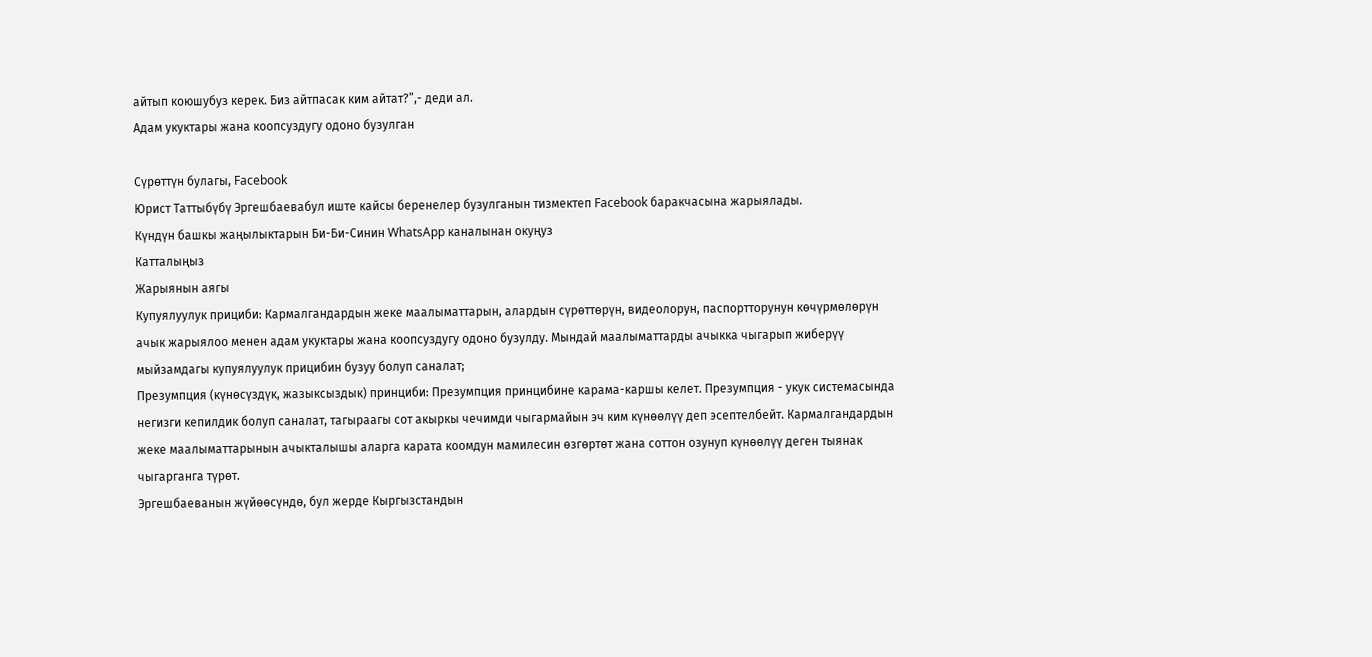айтып коюшубуз керек. Биз айтпасак ким айтат?”,- деди ал.
Адам укуктары жана коопсуздугу одоно бузулган

Сүрөттүн булагы, Facebook
Юрист Таттыбүбү Эргешбаевабул иште кайсы беренелер бузулганын тизмектеп Facebook баракчасына жарыялады.
Күндүн башкы жаңылыктарын Би-Би-Синин WhatsApp каналынан окуңуз
Катталыңыз
Жарыянын аягы
Купуялуулук прициби: Кармалгандардын жеке маалыматтарын, алардын сүрөттөрүн, видеолорун, паспортторунун көчүрмөлөрүн ачык жарыялоо менен адам укуктары жана коопсуздугу одоно бузулду. Мындай маалыматтарды ачыкка чыгарып жиберүү мыйзамдагы купуялуулук прицибин бузуу болуп саналат;
Презумпция (күнөсүздүк, жазыксыздык) принциби: Презумпция принцибине карама-каршы келет. Презумпция - укук системасында негизги кепилдик болуп саналат, тагыраагы сот акыркы чечимди чыгармайын эч ким күнөөлүү деп эсептелбейт. Кармалгандардын жеке маалыматтарынын ачыкталышы аларга карата коомдун мамилесин өзгөртөт жана соттон озунуп күнөөлүү деген тыянак чыгарганга түрөт.
Эргешбаеванын жүйөөсүндө, бул жерде Кыргызстандын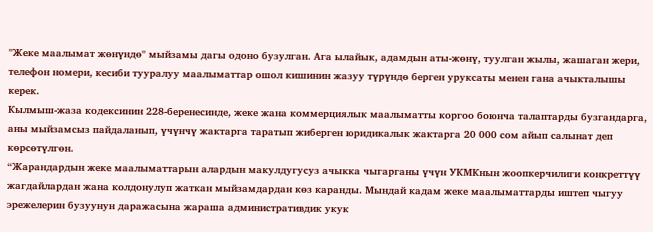"Жеке маалымат жөнүндө" мыйзамы дагы одоно бузулган. Ага ылайык, адамдын аты-жөнү, туулган жылы, жашаган жери, телефон номери, кесиби тууралуу маалыматтар ошол кишинин жазуу түрүндө берген уруксаты менен гана ачыкталышы керек.
Кылмыш-жаза кодексинин 228-беренесинде, жеке жана коммерциялык маалыматты коргоо боюнча талаптарды бузгандарга, аны мыйзамсыз пайдаланып, үчүнчү жактарга таратып жиберген юридикалык жактарга 20 000 сом айып салынат деп көрсөтүлгөн.
“Жарандардын жеке маалыматтарын алардын макулдугусуз ачыкка чыгарганы үчүн УКМКнын жоопкерчилиги конкреттүү жагдайлардан жана колдонулуп жаткан мыйзамдардан көз каранды. Мындай кадам жеке маалыматтарды иштеп чыгуу эрежелерин бузуунун даражасына жараша административдик укук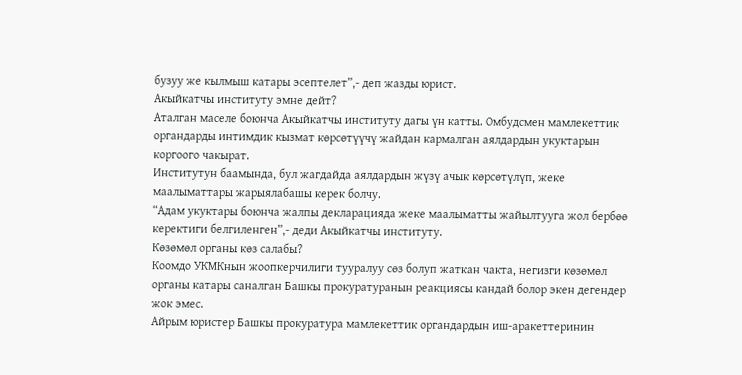бузуу же кылмыш катары эсептелет”,- деп жазды юрист.
Акыйкатчы институту эмне дейт?
Аталган маселе боюнча Акыйкатчы институту дагы үн катты. Омбудсмен мамлекеттик органдарды интимдик кызмат көрсөтүүчү жайдан кармалган аялдардын укуктарын коргоого чакырат.
Институтун баамында, бул жагдайда аялдардын жүзү ачык көрсөтүлүп, жеке маалыматтары жарыялабашы керек болчу.
“Адам укуктары боюнча жалпы декларацияда жеке маалыматты жайылтууга жол бербөө керектиги белгиленген”,- деди Акыйкатчы институту.
Көзөмөл органы көз салабы?
Коомдо УКМКнын жоопкерчилиги тууралуу сөз болуп жаткан чакта, негизги көзөмөл органы катары саналган Башкы прокуратуранын реакциясы кандай болор экен дегендер жок эмес.
Айрым юристер Башкы прокуратура мамлекеттик органдардын иш-аракеттеринин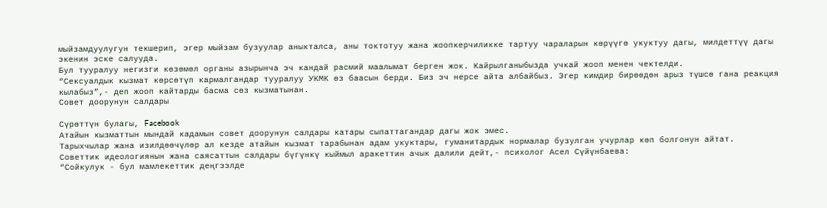мыйзамдуулугун текшерип, эгер мыйзам бузуулар аныкталса, аны токтотуу жана жоопкерчиликке тартуу чараларын көрүүгө укуктуу дагы, милдеттүү дагы экенин эске салууда.
Бул тууралуу негизги көзөмөл органы азырынча эч кандай расмий маалымат берген жок. Кайрылганыбызда учкай жооп менен чектелди.
“Сексуалдык кызмат көрсөтүп кармалгандар тууралуу УКМК өз баасын берди. Биз эч нерсе айта албайбыз. Эгер кимдир бирөөдөн арыз түшсө гана реакция кылабыз”,- деп жооп кайтарды басма сөз кызматынан.
Совет доорунун салдары

Сүрөттүн булагы, Facebook
Атайын кызматтын мындай кадамын совет доорунун салдары катары сыпаттагандар дагы жок эмес.
Тарыхчылар жана изилдөөчүлөр ал кезде атайын кызмат тарабынан адам укуктары, гуманитардык нормалар бузулган учурлар көп болгонун айтат.
Советтик идеологиянын жана саясаттын салдары бүгүнкү кыймыл аракеттин ачык далили дейт,- психолог Асел Сүйүнбаева:
“Сойкулук - бул мамлекеттик деңгээлде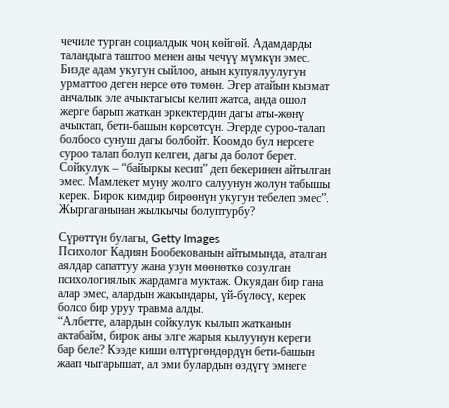чечиле турган социалдык чоң көйгөй. Адамдарды таландыга таштоо менен аны чечүү мүмкүн эмес. Бизде адам укугун сыйлоо, анын купуялуулугун урматтоо деген нерсе өтө төмөн. Эгер атайын кызмат анчалык эле ачыктагысы келип жатса, анда ошол жерге барып жаткан эркектердин дагы аты-жөнү ачыктап, бети-башын көрсөтсүн. Эгерде суроо-талап болбосо сунуш дагы болбойт. Коомдо бул нерсеге суроо талап болуп келген, дагы да болот берет. Сойкулук – “байыркы кесип” деп бекеринен айтылган эмес. Мамлекет муну жолго салуунун жолун табышы керек. Бирок кимдир бирөөнүн укугун тебелеп эмес”.
Жыргаганынан жылкычы болуптурбу?

Сүрөттүн булагы, Getty Images
Психолог Кадиян Бообекованын айтымында, аталган аялдар сапаттуу жана узун мөөнөткө созулган психологиялык жардамга муктаж. Окуядан бир гана алар эмес, алардын жакындары, үй-бүлөсү, керек болсо бир уруу травма алды.
“Албетте, алардын сойкулук кылып жатканын актабайм, бирок аны элге жарыя кылуунун кереги бар беле? Кээде киши өлтүргөндөрдүн бети-башын жаап чыгарышат, ал эми булардын өздүгү эмнеге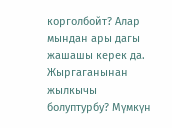корголбойт? Алар мындан ары дагы жашашы керек да. Жыргаганынан жылкычы болуптурбу? Мүмкүн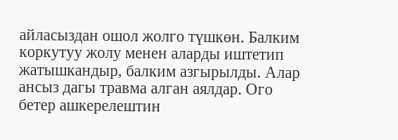айласыздан ошол жолго түшкөн. Балким коркутуу жолу менен аларды иштетип жатышкандыр, балким азгырылды. Алар ансыз дагы травма алган аялдар. Ого бетер ашкерелештин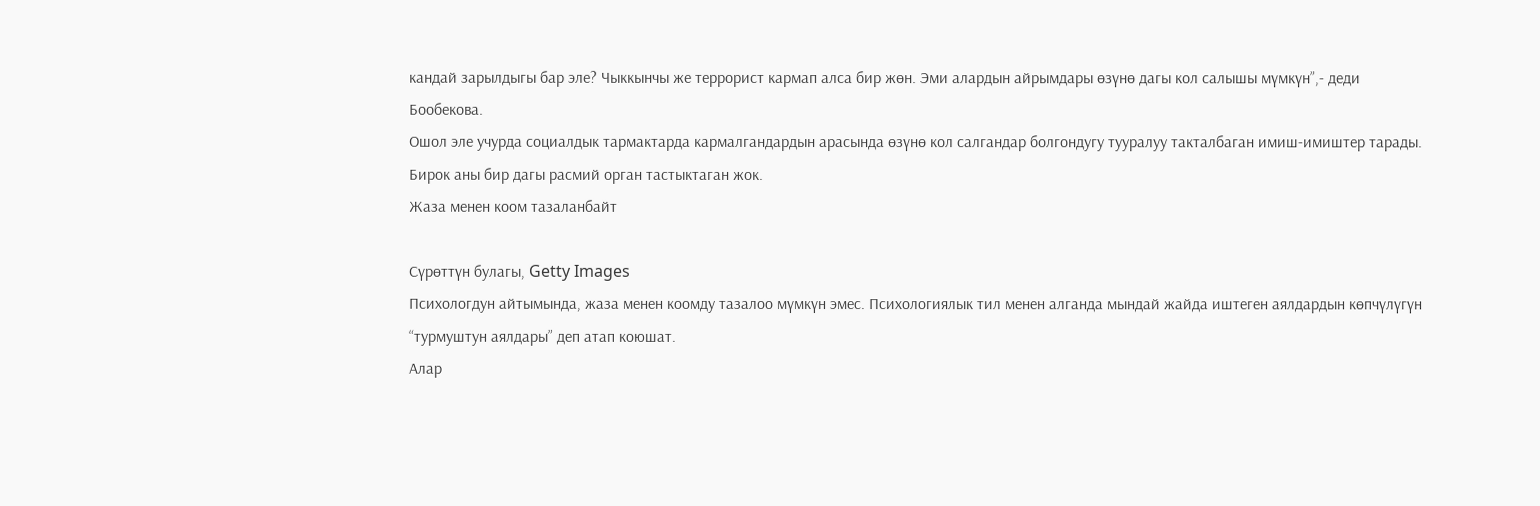кандай зарылдыгы бар эле? Чыккынчы же террорист кармап алса бир жөн. Эми алардын айрымдары өзүнө дагы кол салышы мүмкүн”,- деди Бообекова.
Ошол эле учурда социалдык тармактарда кармалгандардын арасында өзүнө кол салгандар болгондугу тууралуу такталбаган имиш-имиштер тарады. Бирок аны бир дагы расмий орган тастыктаган жок.
Жаза менен коом тазаланбайт

Сүрөттүн булагы, Getty Images
Психологдун айтымында, жаза менен коомду тазалоо мүмкүн эмес. Психологиялык тил менен алганда мындай жайда иштеген аялдардын көпчүлүгүн “турмуштун аялдары” деп атап коюшат.
Алар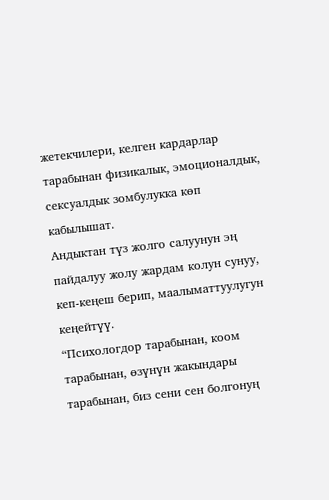жетекчилери, келген кардарлар тарабынан физикалык, эмоционалдык, сексуалдык зомбулукка көп кабылышат.
Андыктан түз жолго салуунун эң пайдалуу жолу жардам колун сунуу, кеп-кеңеш берип, маалыматтуулугун кеңейтүү.
“Психологдор тарабынан, коом тарабынан, өзүнүн жакындары тарабынан, биз сени сен болгонуң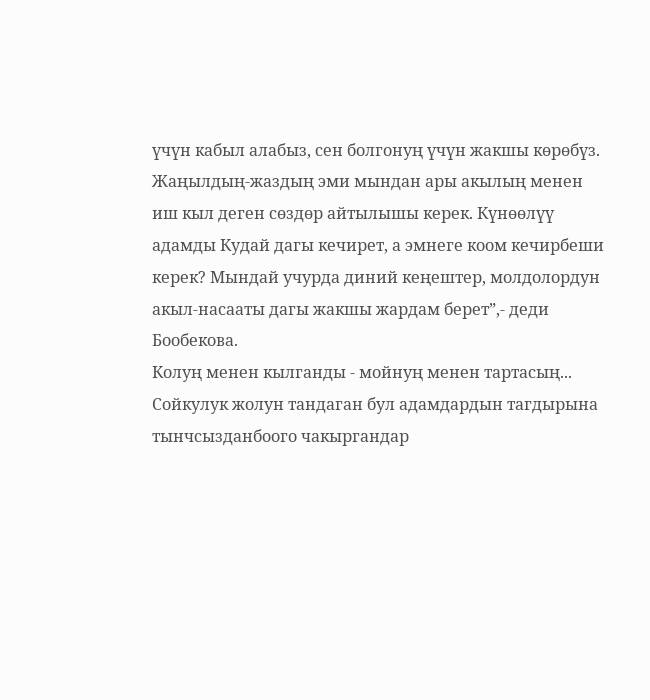үчүн кабыл алабыз, сен болгонуң үчүн жакшы көрөбүз. Жаңылдың-жаздың эми мындан ары акылың менен иш кыл деген сөздөр айтылышы керек. Күнөөлүү адамды Кудай дагы кечирет, а эмнеге коом кечирбеши керек? Мындай учурда диний кеңештер, молдолордун акыл-насааты дагы жакшы жардам берет”,- деди Бообекова.
Колуң менен кылганды - мойнуң менен тартасың...
Сойкулук жолун тандаган бул адамдардын тагдырына тынчсызданбоого чакыргандар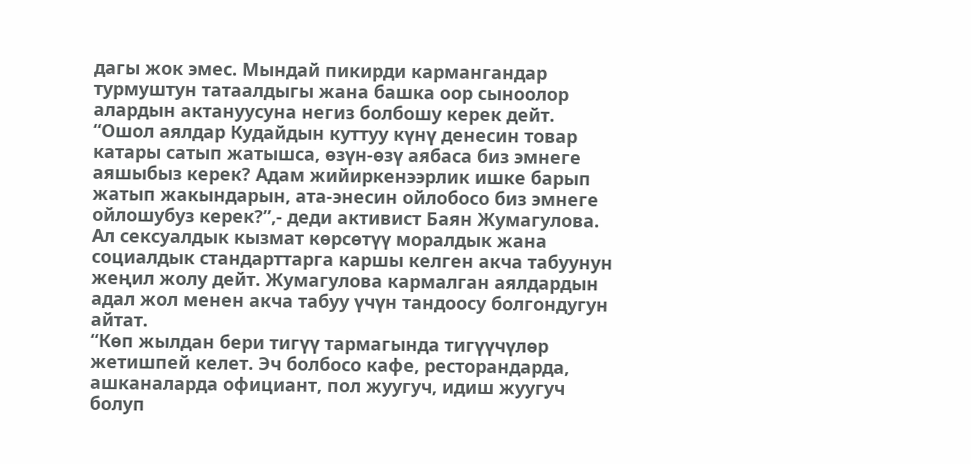дагы жок эмес. Мындай пикирди кармангандар турмуштун татаалдыгы жана башка оор сыноолор алардын актануусуна негиз болбошу керек дейт.
“Ошол аялдар Кудайдын куттуу күнү денесин товар катары сатып жатышса, өзүн-өзү аябаса биз эмнеге аяшыбыз керек? Адам жийиркенээрлик ишке барып жатып жакындарын, ата-энесин ойлобосо биз эмнеге ойлошубуз керек?”,- деди активист Баян Жумагулова.
Ал сексуалдык кызмат көрсөтүү моралдык жана социалдык стандарттарга каршы келген акча табуунун жеңил жолу дейт. Жумагулова кармалган аялдардын адал жол менен акча табуу үчүн тандоосу болгондугун айтат.
“Көп жылдан бери тигүү тармагында тигүүчүлөр жетишпей келет. Эч болбосо кафе, ресторандарда, ашканаларда официант, пол жуугуч, идиш жуугуч болуп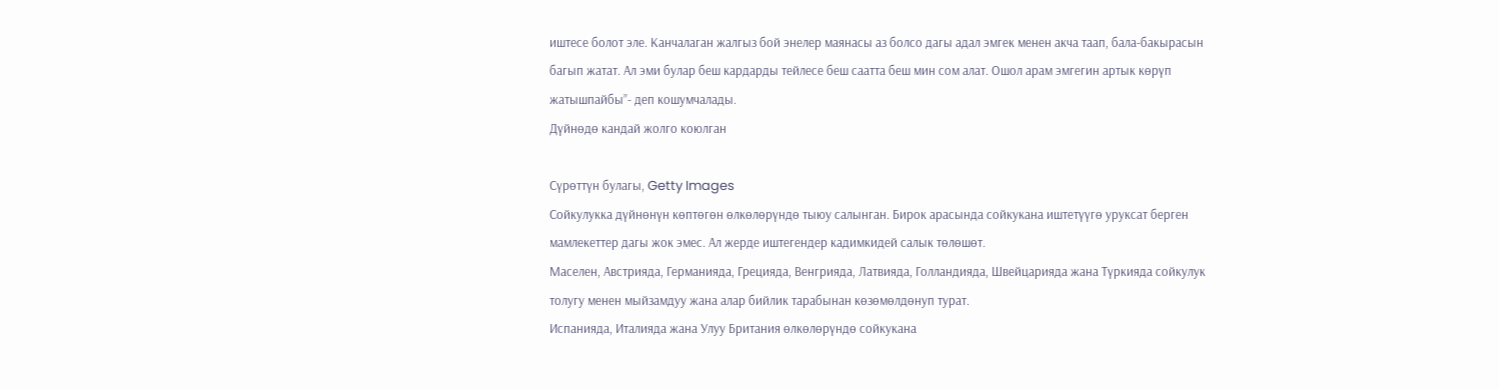иштесе болот эле. Канчалаган жалгыз бой энелер маянасы аз болсо дагы адал эмгек менен акча таап, бала-бакырасын багып жатат. Ал эми булар беш кардарды тейлесе беш саатта беш мин сом алат. Ошол арам эмгегин артык көрүп жатышпайбы”- деп кошумчалады.
Дүйнөдө кандай жолго коюлган

Сүрөттүн булагы, Getty Images
Сойкулукка дүйнөнүн көптөгөн өлкөлөрүндө тыюу салынган. Бирок арасында сойкукана иштетүүгө уруксат берген мамлекеттер дагы жок эмес. Ал жерде иштегендер кадимкидей салык төлөшөт.
Маселен, Австрияда, Германияда, Грецияда, Венгрияда, Латвияда, Голландияда, Швейцарияда жана Түркияда сойкулук толугу менен мыйзамдуу жана алар бийлик тарабынан көзөмөлдөнуп турат.
Испанияда, Италияда жана Улуу Британия өлкөлөрүндө сойкукана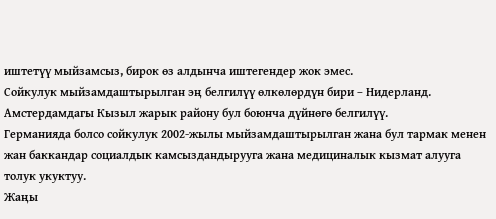иштетүү мыйзамсыз, бирок өз алдынча иштегендер жок эмес.
Сойкулук мыйзамдаштырылган эң белгилүү өлкөлөрдүн бири – Нидерланд. Амстердамдагы Кызыл жарык району бул боюнча дүйнөгө белгилүү.
Германияда болсо сойкулук 2002-жылы мыйзамдаштырылган жана бул тармак менен жан баккандар социалдык камсыздандырууга жана медициналык кызмат алууга толук укуктуу.
Жаңы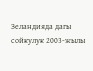Зеландияда дагы сойкулук 2003-жылы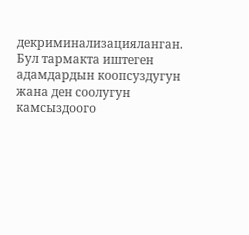декриминализацияланган. Бул тармакта иштеген адамдардын коопсуздугун жана ден соолугун камсыздоого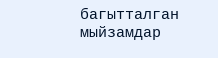багытталган мыйзамдар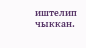иштелип чыккан.